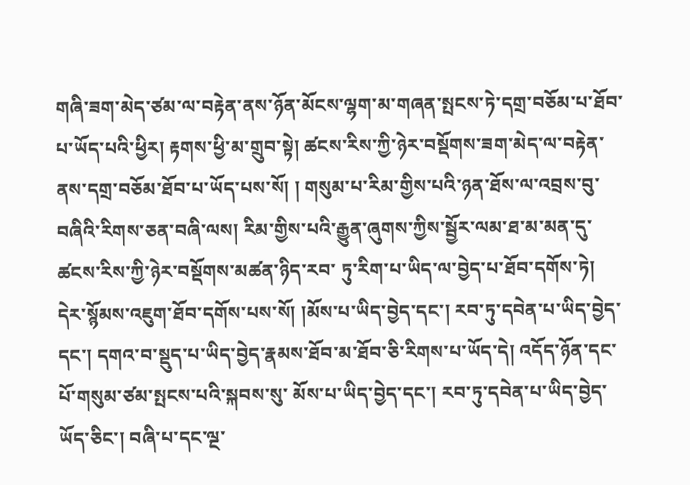གཞི་ཟག་མེད་ཙམ་ལ་བརྟེན་ནས་ཉོན་མོངས་ལྷག་མ་གཞན་སྤངས་ཏེ་དགྲ་བཅོམ་པ་ཐོབ་པ་ཡོད་པའི་ཕྱིར། རྟགས་ཕྱི་མ་གྲུབ་སྟེ། ཚངས་རིས་ཀྱི་ཉེར་བསྡོགས་ཟག་མེད་ལ་བརྟེན་ནས་དགྲ་བཅོམ་ཐོབ་པ་ཡོད་པས་སོ། ། གསུམ་པ་རིམ་གྱིས་པའི་ཉན་ཐོས་ལ་འབྲས་བུ་བཞིའི་རིགས་ཅན་བཞི་ལས། རིམ་གྱིས་པའི་རྒྱུན་ཞུགས་ཀྱིས་སྦྱོར་ལམ་ཐ་མ་མན་དུ་ཚངས་རིས་ཀྱི་ཉེར་བསྡོགས་མཚན་ཉིད་རབ་ ཏུ་རིག་པ་ཡིད་ལ་བྱེད་པ་ཐོབ་དགོས་ཏེ། དེར་སྙོམས་འཇུག་ཐོབ་དགོས་པས་སོ། །མོས་པ་ཡིད་བྱེད་དང་། རབ་ཏུ་དབེན་པ་ཡིད་བྱེད་དང་། དགའ་བ་སྡུད་པ་ཡིད་བྱེད་རྣམས་ཐོབ་མ་ཐོབ་ཅི་རིགས་པ་ཡོད་དེ། འདོད་ཉོན་དང་པོ་གསུམ་ཙམ་སྤངས་པའི་སྐབས་སུ་ མོས་པ་ཡིད་བྱེད་དང་། རབ་ཏུ་དབེན་པ་ཡིད་བྱེད་ཡོད་ཅིང་། བཞི་པ་དང་ལྔ་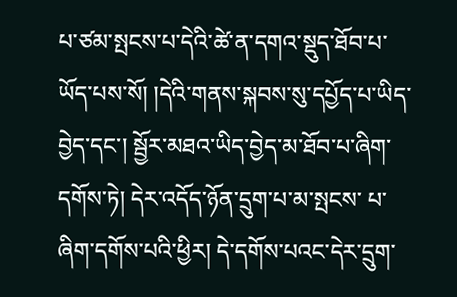པ་ཙམ་སྤངས་པ་དེའི་ཚེ་ན་དགའ་སྡུད་ཐོབ་པ་ཡོད་པས་སོ། །དེའི་གནས་སྐབས་སུ་དཔྱོད་པ་ཡིད་བྱེད་དང་། སྦྱོར་མཐའ་ཡིད་བྱེད་མ་ཐོབ་པ་ཞིག་དགོས་ཏེ། དེར་འདོད་ཉོན་དྲུག་པ་མ་སྤངས་ པ་ཞིག་དགོས་པའི་ཕྱིར། དེ་དགོས་པའང་དེར་དྲུག་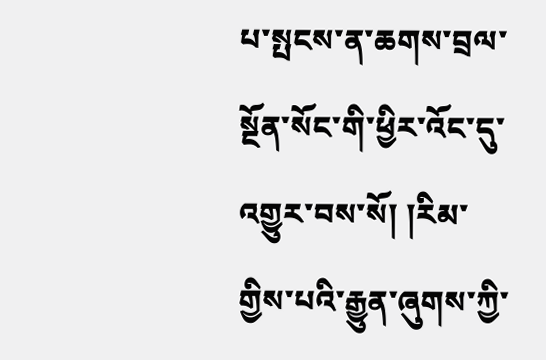པ་སྤངས་ན་ཆགས་བྲལ་སྔོན་སོང་གི་ཕྱིར་འོང་དུ་འགྱུར་བས་སོ། །རིམ་གྱིས་པའི་རྒྱུན་ཞུགས་ཀྱི་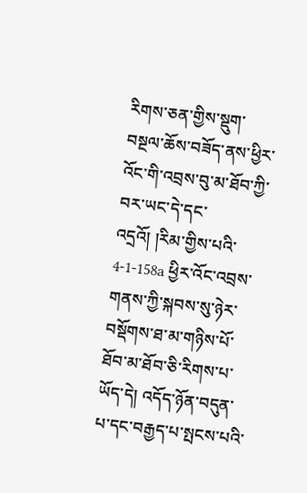རིགས་ཅན་གྱིས་སྡུག་བསྔལ་ཆོས་བཟོད་ནས་ཕྱིར་འོང་གི་འབྲས་བུ་མ་ཐོབ་ཀྱི་བར་ཡང་དེ་དང་འདྲའོ། །རིམ་གྱིས་པའི་ 4-1-158a ཕྱིར་འོང་འབྲས་གནས་ཀྱི་སྐབས་སུ་ཉེར་བསྡོགས་ཐ་མ་གཉིས་པོ་ཐོབ་མ་ཐོབ་ཅི་རིགས་པ་ཡོད་དེ། འདོད་ཉོན་བདུན་པ་དང་བརྒྱད་པ་སྤངས་པའི་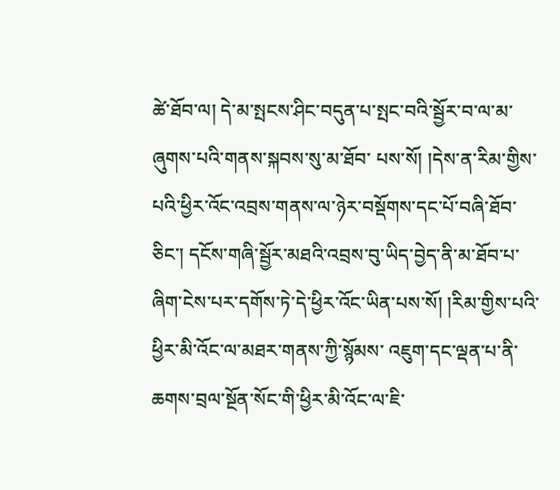ཚེ་ཐོབ་ལ། དེ་མ་སྤངས་ཤིང་བདུན་པ་སྤང་བའི་སྦྱོར་བ་ལ་མ་ཞུགས་པའི་གནས་སྐབས་སུ་མ་ཐོབ་ པས་སོ། །དེས་ན་རིམ་གྱིས་པའི་ཕྱིར་འོང་འབྲས་གནས་ལ་ཉེར་བསྡོགས་དང་པོ་བཞི་ཐོབ་ཅིང་། དངོས་གཞི་སྦྱོར་མཐའི་འབྲས་བུ་ཡིད་བྱེད་ནི་མ་ཐོབ་པ་ཞིག་ངེས་པར་དགོས་ཏེ་དེ་ཕྱིར་འོང་ཡིན་པས་སོ། །རིམ་གྱིས་པའི་ཕྱིར་མི་འོང་ལ་མཐར་གནས་ཀྱི་སྙོམས་ འཇུག་དང་ལྡན་པ་ནི་ཆགས་བྲལ་སྔོན་སོང་གི་ཕྱིར་མི་འོང་ལ་ཇི་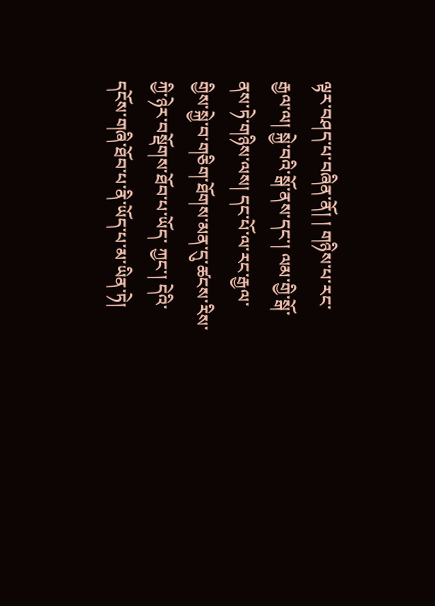ལྟར་བཤད་པ་བཞིན་ནོ། ། གཉིས་པ་རང་རྒྱལ་ལ། སྐྱེ་བའི་སྒོ་ནས་དང་། ལམ་གྱི་སྒོ་ནས་ཏེ་གཉིས་ལས། དང་པོ་ལ་རང་རྒྱལ་གྱིས་སྐྱེ་བ་གཅིག་ཐོགས་མན་དུ་ཚངས་རིས་ཀྱི་ཉེར་བསྡོགས་ཐོབ་པ་ཡོད་ ཀྱང་། དེའི་དངོས་གཞི་ཐོབ་པ་ནི་ཡོད་པ་མ་ཡིན་ཏེ།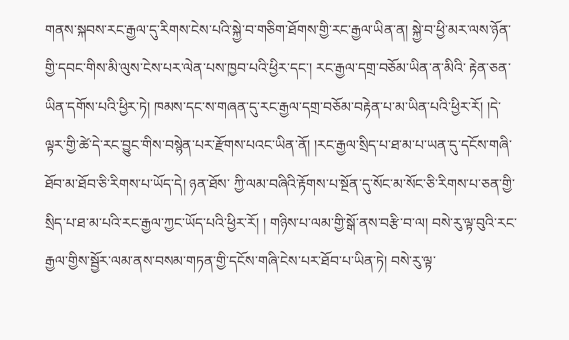གནས་སྐབས་རང་རྒྱལ་དུ་རིགས་ངེས་པའི་སྐྱེ་བ་གཅིག་ཐོགས་གྱི་རང་རྒྱལ་ཡིན་ན། སྐྱེ་བ་ཕྱི་མར་ལས་ཉོན་གྱི་དབང་གིས་མི་ལུས་ངེས་པར་ལེན་པས་ཁྱབ་པའི་ཕྱིར་དང་། རང་རྒྱལ་དགྲ་བཅོམ་ཡིན་ན་མིའི་ རྟེན་ཅན་ཡིན་དགོས་པའི་ཕྱིར་ཏེ། ཁམས་དང་ས་གཞན་དུ་རང་རྒྱལ་དགྲ་བཅོམ་བརྟེན་པ་མ་ཡིན་པའི་ཕྱིར་རོ། །དེ་ལྟར་གྱི་ཚེ་དེ་རང་བྱུང་གིས་བསྙེན་པར་རྫོགས་པའང་ཡིན་ནོ། །རང་རྒྱལ་སྲིད་པ་ཐ་མ་པ་ཡན་དུ་དངོས་གཞི་ཐོབ་མ་ཐོབ་ཅི་རིགས་པ་ཡོད་དེ། ཉན་ཐོས་ ཀྱི་ལམ་བཞིའི་རྟོགས་པ་སྔོན་དུ་སོང་མ་སོང་ཅི་རིགས་པ་ཅན་གྱི་སྲིད་པ་ཐ་མ་པའི་རང་རྒྱལ་ཀྱང་ཡོད་པའི་ཕྱིར་རོ། ། གཉིས་པ་ལམ་གྱི་སྒོ་ནས་བརྩི་བ་ལ། བསེ་རུ་ལྟ་བུའི་རང་རྒྱལ་གྱིས་སྦྱོར་ལམ་ནས་བསམ་གཏན་གྱི་དངོས་གཞི་ངེས་པར་ཐོབ་པ་ཡིན་ཏེ། བསེ་རུ་ལྟ་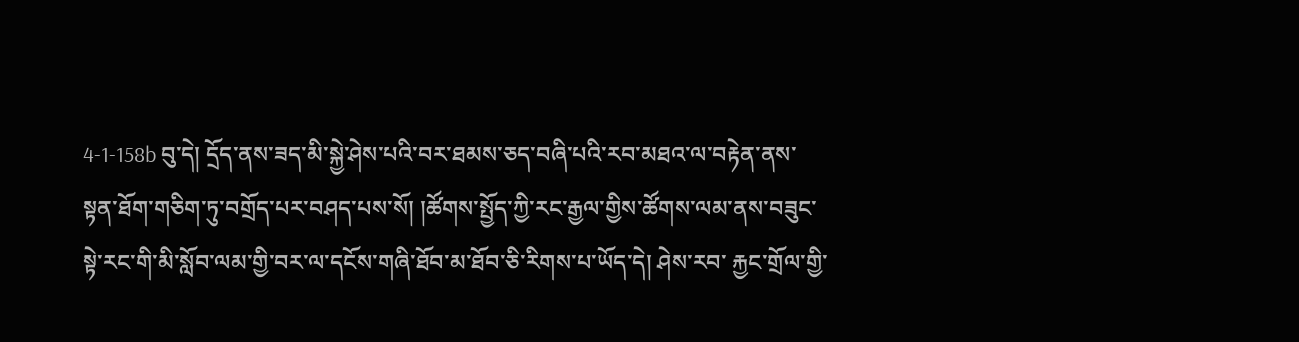4-1-158b བུ་དེ། དྲོད་ནས་ཟད་མི་སྐྱེ་ཤེས་པའི་བར་ཐམས་ཅད་བཞི་པའི་རབ་མཐའ་ལ་བརྟེན་ནས་སྟན་ཐོག་གཅིག་ཏུ་བགྲོད་པར་བཤད་པས་སོ། །ཚོགས་སྤྱོད་ཀྱི་རང་རྒྱལ་གྱིས་ཚོགས་ལམ་ནས་བཟུང་སྟེ་རང་གི་མི་སློབ་ལམ་གྱི་བར་ལ་དངོས་གཞི་ཐོབ་མ་ཐོབ་ཅི་རིགས་པ་ཡོད་དེ། ཤེས་རབ་ རྐྱང་གྲོལ་གྱི་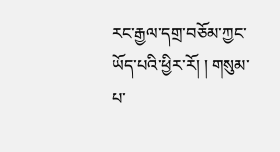རང་རྒྱལ་དགྲ་བཅོམ་ཀྱང་ཡོད་པའི་ཕྱིར་རོ། ། གསུམ་པ་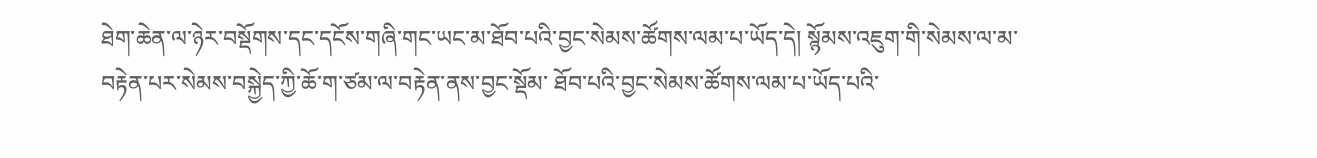ཐེག་ཆེན་ལ་ཉེར་བསྡོགས་དང་དངོས་གཞི་གང་ཡང་མ་ཐོབ་པའི་བྱང་སེམས་ཚོགས་ལམ་པ་ཡོད་དེ། སྙོམས་འཇུག་གི་སེམས་ལ་མ་བརྟེན་པར་སེམས་བསྐྱེད་ཀྱི་ཆོ་ག་ཙམ་ལ་བརྟེན་ནས་བྱང་སྡོམ་ ཐོབ་པའི་བྱང་སེམས་ཚོགས་ལམ་པ་ཡོད་པའི་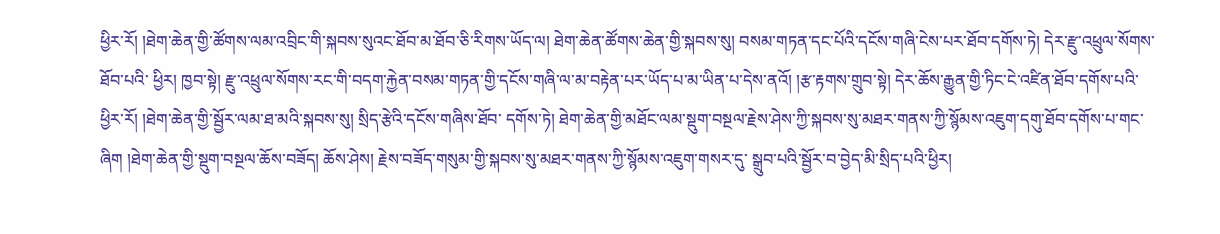ཕྱིར་རོ། །ཐེག་ཆེན་གྱི་ཚོགས་ལམ་འབྲིང་གི་སྐབས་སུའང་ཐོབ་མ་ཐོབ་ཅི་རིགས་ཡོད་ལ། ཐེག་ཆེན་ཚོགས་ཆེན་གྱི་སྐབས་སུ། བསམ་གཏན་དང་པོའི་དངོས་གཞི་ངེས་པར་ཐོབ་དགོས་ཏེ། དེར་རྫུ་འཕྲུལ་སོགས་ཐོབ་པའི་ ཕྱིར། ཁྱབ་སྟེ། རྫུ་འཕྲུལ་སོགས་རང་གི་བདག་རྐྱེན་བསམ་གཏན་གྱི་དངོས་གཞི་ལ་མ་བརྟེན་པར་ཡོད་པ་མ་ཡིན་པ་དེས་ནའོ། །རྩ་རྟགས་གྲུབ་སྟེ། དེར་ཆོས་རྒྱུན་གྱི་ཏིང་ངེ་འཛིན་ཐོབ་དགོས་པའི་ཕྱིར་རོ། །ཐེག་ཆེན་གྱི་སྦྱོར་ལམ་ཐ་མའི་སྐབས་སུ། སྲིད་རྩེའི་དངོས་གཞིས་ཐོབ་ དགོས་ཏེ། ཐེག་ཆེན་གྱི་མཐོང་ལམ་སྡུག་བསྔལ་རྗེས་ཤེས་ཀྱི་སྐབས་སུ་མཐར་གནས་ཀྱི་སྙོམས་འཇུག་དགུ་ཐོབ་དགོས་པ་གང་ཞིག །ཐེག་ཆེན་གྱི་སྡུག་བསྔལ་ཆོས་བཟོད། ཆོས་ཤེས། རྗེས་བཟོད་གསུམ་གྱི་སྐབས་སུ་མཐར་གནས་ཀྱི་སྙོམས་འཇུག་གསར་དུ་ སྒྲུབ་པའི་སྦྱོར་བ་བྱེད་མི་སྲིད་པའི་ཕྱིར།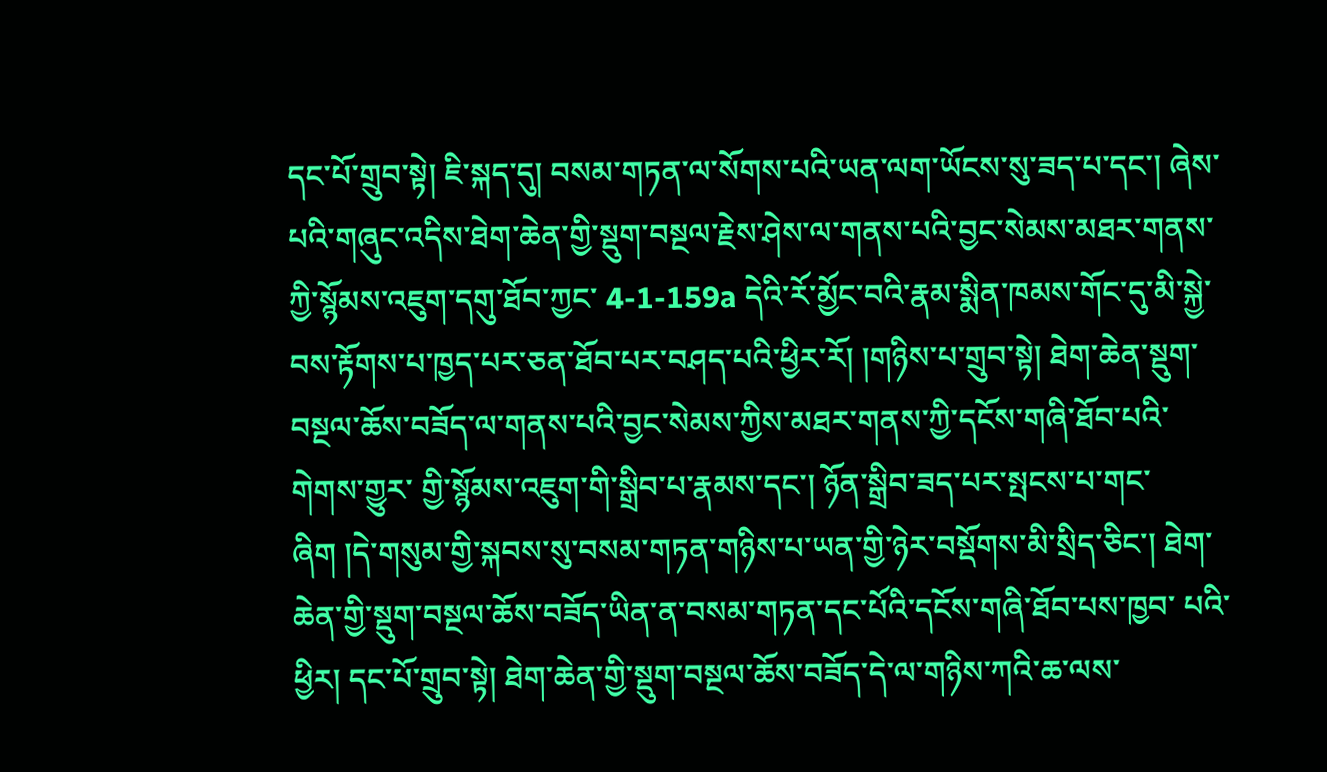དང་པོ་གྲུབ་སྟེ། ཇི་སྐད་དུ། བསམ་གཏན་ལ་སོགས་པའི་ཡན་ལག་ཡོངས་སུ་ཟད་པ་དང་། ཞེས་པའི་གཞུང་འདིས་ཐེག་ཆེན་གྱི་སྡུག་བསྔལ་རྗེས་ཤེས་ལ་གནས་པའི་བྱང་སེམས་མཐར་གནས་ཀྱི་སྙོམས་འཇུག་དགུ་ཐོབ་ཀྱང་ 4-1-159a དེའི་རོ་མྱོང་བའི་རྣམ་སྨིན་ཁམས་གོང་དུ་མི་སྐྱེ་བས་རྟོགས་པ་ཁྱད་པར་ཅན་ཐོབ་པར་བཤད་པའི་ཕྱིར་རོ། །གཉིས་པ་གྲུབ་སྟེ། ཐེག་ཆེན་སྡུག་བསྔལ་ཆོས་བཟོད་ལ་གནས་པའི་བྱང་སེམས་ཀྱིས་མཐར་གནས་ཀྱི་དངོས་གཞི་ཐོབ་པའི་གེགས་གྱུར་ གྱི་སྙོམས་འཇུག་གི་སྒྲིབ་པ་རྣམས་དང་། ཉོན་སྒྲིབ་ཟད་པར་སྤངས་པ་གང་ཞིག །དེ་གསུམ་གྱི་སྐབས་སུ་བསམ་གཏན་གཉིས་པ་ཡན་གྱི་ཉེར་བསྡོགས་མི་སྲིད་ཅིང་། ཐེག་ཆེན་གྱི་སྡུག་བསྔལ་ཆོས་བཟོད་ཡིན་ན་བསམ་གཏན་དང་པོའི་དངོས་གཞི་ཐོབ་པས་ཁྱབ་ པའི་ཕྱིར། དང་པོ་གྲུབ་སྟེ། ཐེག་ཆེན་གྱི་སྡུག་བསྔལ་ཆོས་བཟོད་དེ་ལ་གཉིས་ཀའི་ཆ་ལས་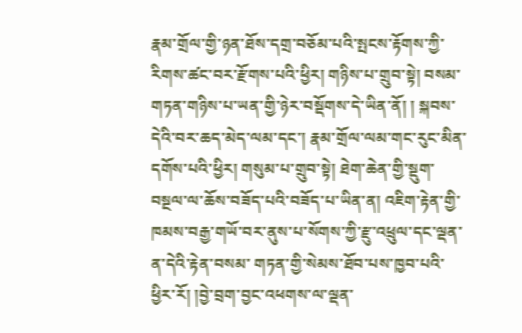རྣམ་གྲོལ་གྱི་ཉན་ཐོས་དགྲ་བཅོམ་པའི་སྤངས་རྟོགས་ཀྱི་རིགས་ཚང་བར་རྫོགས་པའི་ཕྱིར། གཉིས་པ་གྲུབ་སྟེ། བསམ་གཏན་གཉིས་པ་ཡན་གྱི་ཉེར་བསྡོགས་དེ་ཡིན་ནོ། ། སྐབས་དེའི་བར་ཆད་མེད་ལམ་དང་། རྣམ་གྲོལ་ལམ་གང་རུང་མིན་དགོས་པའི་ཕྱིར། གསུམ་པ་གྲུབ་སྟེ། ཐེག་ཆེན་གྱི་སྡུག་བསྔལ་ལ་ཆོས་བཟོད་པའི་བཟོད་པ་ཡིན་ན། འཇིག་རྟེན་གྱི་ཁམས་བརྒྱ་གཡོ་བར་ནུས་པ་སོགས་ཀྱི་རྫུ་འཕྲུལ་དང་ལྡན་ན་དེའི་རྟེན་བསམ་ གཏན་གྱི་སེམས་ཐོབ་པས་ཁྱབ་པའི་ཕྱིར་རོ། །བྱེ་བྲག་བྱང་འཕགས་ལ་ལྡན་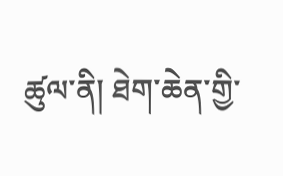ཚུལ་ནི། ཐེག་ཆེན་གྱི་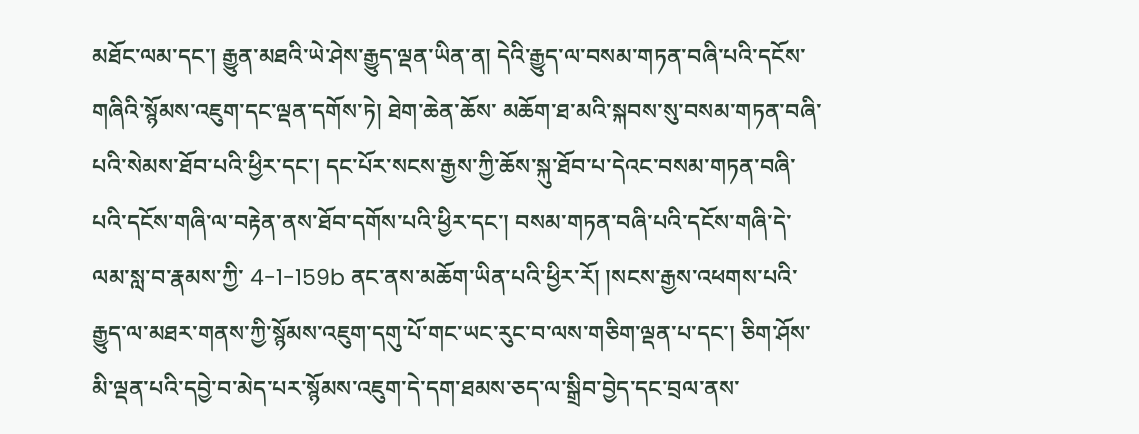མཐོང་ལམ་དང་། རྒྱུན་མཐའི་ཡེ་ཤེས་རྒྱུད་ལྡན་ཡིན་ན། དེའི་རྒྱུད་ལ་བསམ་གཏན་བཞི་པའི་དངོས་གཞིའི་སྙོམས་འཇུག་དང་ལྡན་དགོས་ཏེ། ཐེག་ཆེན་ཆོས་ མཆོག་ཐ་མའི་སྐབས་སུ་བསམ་གཏན་བཞི་པའི་སེམས་ཐོབ་པའི་ཕྱིར་དང་། དང་པོར་སངས་རྒྱས་ཀྱི་ཆོས་སྐུ་ཐོབ་པ་དེའང་བསམ་གཏན་བཞི་པའི་དངོས་གཞི་ལ་བརྟེན་ནས་ཐོབ་དགོས་པའི་ཕྱིར་དང་། བསམ་གཏན་བཞི་པའི་དངོས་གཞི་དེ་ལམ་སླ་བ་རྣམས་ཀྱི་ 4-1-159b ནང་ནས་མཆོག་ཡིན་པའི་ཕྱིར་རོ། །སངས་རྒྱས་འཕགས་པའི་རྒྱུད་ལ་མཐར་གནས་ཀྱི་སྙོམས་འཇུག་དགུ་པོ་གང་ཡང་རུང་བ་ལས་གཅིག་ལྡན་པ་དང་། ཅིག་ཤོས་མི་ལྡན་པའི་དབྱེ་བ་མེད་པར་སྙོམས་འཇུག་དེ་དག་ཐམས་ཅད་ལ་སྒྲིབ་བྱེད་དང་བྲལ་ནས་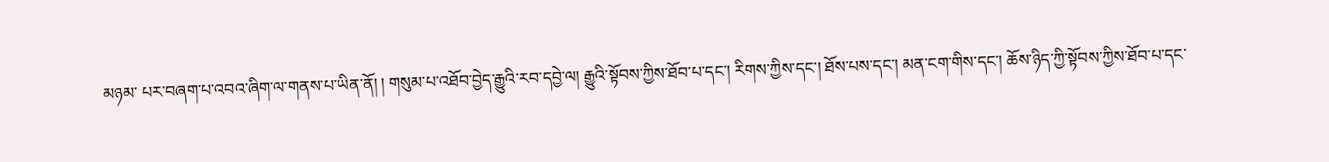མཉམ་ པར་བཞག་པ་འབའ་ཞིག་ལ་གནས་པ་ཡིན་ནོ། ། གསུམ་པ་འཐོབ་བྱེད་རྒྱུའི་རབ་དབྱེ་ལ། རྒྱུའི་སྟོབས་ཀྱིས་ཐོབ་པ་དང་། རིགས་ཀྱིས་དང་། ཐོས་པས་དང་། མན་ངག་གིས་དང་། ཆོས་ཉིད་ཀྱི་སྟོབས་ཀྱིས་ཐོབ་པ་དང་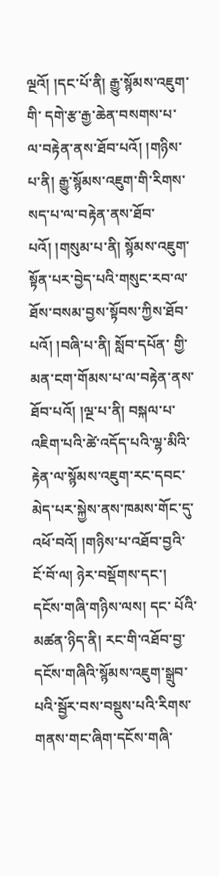ལྔའོ། །དང་པོ་ནི། རྒྱུ་སྙོམས་འཇུག་གི་ དགེ་རྩ་རྒྱ་ཆེན་བསགས་པ་ལ་བརྟེན་ནས་ཐོབ་པའོ། །གཉིས་པ་ནི། རྒྱུ་སྙོམས་འཇུག་གི་རིགས་སད་པ་ལ་བརྟེན་ནས་ཐོབ་པའོ། །གསུམ་པ་ནི། སྙོམས་འཇུག་སྟོན་པར་བྱེད་པའི་གསུང་རབ་ལ་ཐོས་བསམ་བྱས་སྟོབས་ཀྱིས་ཐོབ་པའོ། །བཞི་པ་ནི། སློབ་དཔོན་ གྱི་མན་ངག་གོམས་པ་ལ་བརྟེན་ནས་ཐོབ་པའོ། །ལྔ་པ་ནི། བསྐལ་པ་འཇིག་པའི་ཚེ་འདོད་པའི་ལྷ་མིའི་རྟེན་ལ་སྙོམས་འཇུག་རང་དབང་མེད་པར་སྐྱེས་ནས་ཁམས་གོང་དུ་འཕོ་བའོ། །གཉིས་པ་འཐོབ་བྱའི་ངོ་བོ་ལ། ཉེར་བསྡོགས་དང་། དངོས་གཞི་གཉིས་ལས། དང་ པོའི་མཚན་ཉིད་ནི། རང་གི་འཐོབ་བྱ་དངོས་གཞིའི་སྙོམས་འཇུག་སྒྲུབ་པའི་སྦྱོར་བས་བསྡུས་པའི་རིགས་གནས་གང་ཞིག་དངོས་གཞི་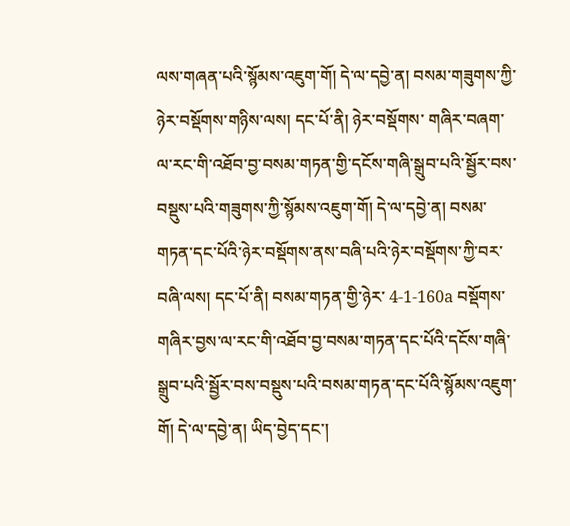ལས་གཞན་པའི་སྙོམས་འཇུག་གོ། དེ་ལ་དབྱེ་ན། བསམ་གཟུགས་ཀྱི་ཉེར་བསྡོགས་གཉིས་ལས། དང་པོ་ནི། ཉེར་བསྡོགས་ གཞིར་བཞག་ལ་རང་གི་འཐོབ་བྱ་བསམ་གཏན་གྱི་དངོས་གཞི་སྒྲུབ་པའི་སྦྱོར་བས་བསྡུས་པའི་གཟུགས་ཀྱི་སྙོམས་འཇུག་གོ། དེ་ལ་དབྱེ་ན། བསམ་གཏན་དང་པོའི་ཉེར་བསྡོགས་ནས་བཞི་པའི་ཉེར་བསྡོགས་ཀྱི་བར་བཞི་ལས། དང་པོ་ནི། བསམ་གཏན་གྱི་ཉེར་ 4-1-160a བསྡོགས་གཞིར་བྱས་ལ་རང་གི་འཐོབ་བྱ་བསམ་གཏན་དང་པོའི་དངོས་གཞི་སྒྲུབ་པའི་སྦྱོར་བས་བསྡུས་པའི་བསམ་གཏན་དང་པོའི་སྙོམས་འཇུག་གོ། དེ་ལ་དབྱེ་ན། ཡིད་བྱེད་དང་།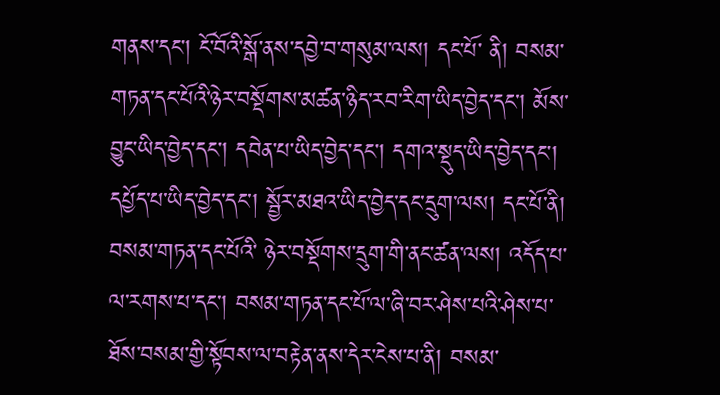གནས་དང་། ངོ་བོའི་སྒོ་ནས་དབྱེ་བ་གསུམ་ལས། དང་པོ་ ནི། བསམ་གཏན་དང་པོའི་ཉེར་བསྡོགས་མཚན་ཉིད་རབ་རིག་ཡིད་བྱེད་དང་། མོས་བྱུང་ཡིད་བྱེད་དང་། དབེན་པ་ཡིད་བྱེད་དང་། དགའ་སྡུད་ཡིད་བྱེད་དང་། དཔྱོད་པ་ཡིད་བྱེད་དང་། སྦྱོར་མཐའ་ཡིད་བྱེད་དང་དྲུག་ལས། དང་པོ་ནི། བསམ་གཏན་དང་པོའི་ ཉེར་བསྡོགས་དྲུག་གི་ནང་ཚན་ལས། འདོད་པ་ལ་རགས་པ་དང་། བསམ་གཏན་དང་པོ་ལ་ཞི་བར་ཤེས་པའི་ཤེས་པ་ཐོས་བསམ་གྱི་སྟོབས་ལ་བརྟེན་ནས་དེར་ངེས་པ་ནི། བསམ་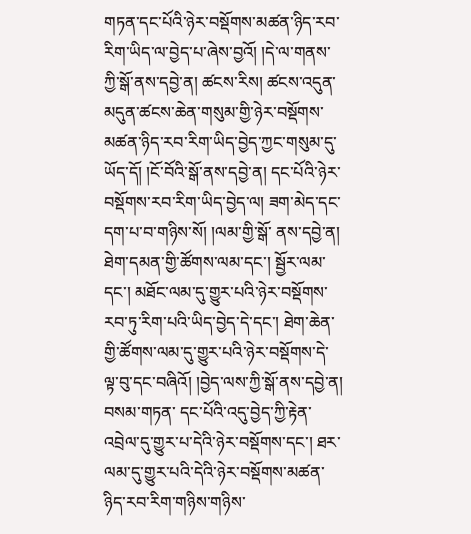གཏན་དང་པོའི་ཉེར་བསྡོགས་མཚན་ཉིད་རབ་རིག་ཡིད་ལ་བྱེད་པ་ཞེས་བྱའོ། །དེ་ལ་གནས་ ཀྱི་སྒོ་ནས་དབྱེ་ན། ཚངས་རིས། ཚངས་འདུན་མདུན་ཚངས་ཆེན་གསུམ་གྱི་ཉེར་བསྡོགས་མཚན་ཉིད་རབ་རིག་ཡིད་བྱེད་ཀྱང་གསུམ་དུ་ཡོད་དོ། །ངོ་བོའི་སྒོ་ནས་དབྱེ་ན། དང་པོའི་ཉེར་བསྡོགས་རབ་རིག་ཡིད་བྱེད་ལ། ཟག་མེད་དང་དག་པ་བ་གཉིས་སོ། །ལམ་གྱི་སྒོ་ ནས་དབྱེ་ན། ཐེག་དམན་གྱི་ཚོགས་ལམ་དང་། སྦྱོར་ལམ་དང་། མཐོང་ལམ་དུ་གྱུར་པའི་ཉེར་བསྡོགས་རབ་ཏུ་རིག་པའི་ཡིད་བྱེད་དེ་དང་། ཐེག་ཆེན་གྱི་ཚོགས་ལམ་དུ་གྱུར་པའི་ཉེར་བསྡོགས་དེ་ལྟ་བུ་དང་བཞིའོ། །བྱེད་ལས་ཀྱི་སྒོ་ནས་དབྱེ་ན། བསམ་གཏན་ དང་པོའི་འདུ་བྱེད་ཀྱི་རྟེན་འབྲེལ་དུ་གྱུར་པ་དེའི་ཉེར་བསྡོགས་དང་། ཐར་ལམ་དུ་གྱུར་པའི་དེའི་ཉེར་བསྡོགས་མཚན་ཉིད་རབ་རིག་གཉིས་གཉིས་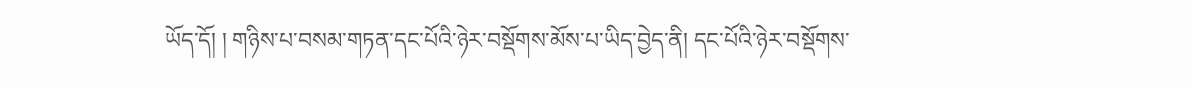ཡོད་དོ། ། གཉིས་པ་བསམ་གཏན་དང་པོའི་ཉེར་བསྡོགས་མོས་པ་ཡིད་བྱེད་ནི། དང་པོའི་ཉེར་བསྡོགས་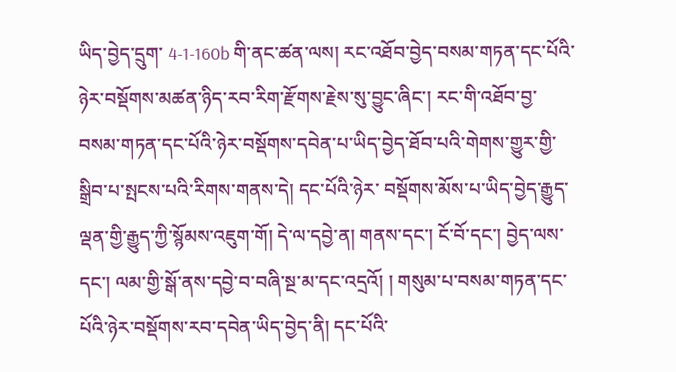ཡིད་བྱེད་དྲུག་ 4-1-160b གི་ནང་ཚན་ལས། རང་འཐོབ་བྱེད་བསམ་གཏན་དང་པོའི་ཉེར་བསྡོགས་མཚན་ཉིད་རབ་རིག་རྫོགས་རྗེས་སུ་བྱུང་ཞིང་། རང་གི་འཐོབ་བྱ་བསམ་གཏན་དང་པོའི་ཉེར་བསྡོགས་དབེན་པ་ཡིད་བྱེད་ཐོབ་པའི་གེགས་གྱུར་གྱི་སྒྲིབ་པ་སྤངས་པའི་རིགས་གནས་དེ། དང་པོའི་ཉེར་ བསྡོགས་མོས་པ་ཡིད་བྱེད་རྒྱུད་ལྡན་གྱི་རྒྱུད་ཀྱི་སྙོམས་འཇུག་གོ། དེ་ལ་དབྱེ་ན། གནས་དང་། ངོ་བོ་དང་། བྱེད་ལས་དང་། ལམ་གྱི་སྒོ་ནས་དབྱེ་བ་བཞི་སྔ་མ་དང་འདྲའོ། ། གསུམ་པ་བསམ་གཏན་དང་པོའི་ཉེར་བསྡོགས་རབ་དབེན་ཡིད་བྱེད་ནི། དང་པོའི་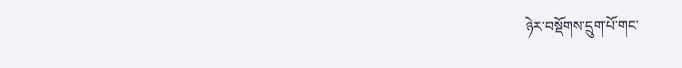ཉེར་བསྡོགས་དྲུག་པོ་གང་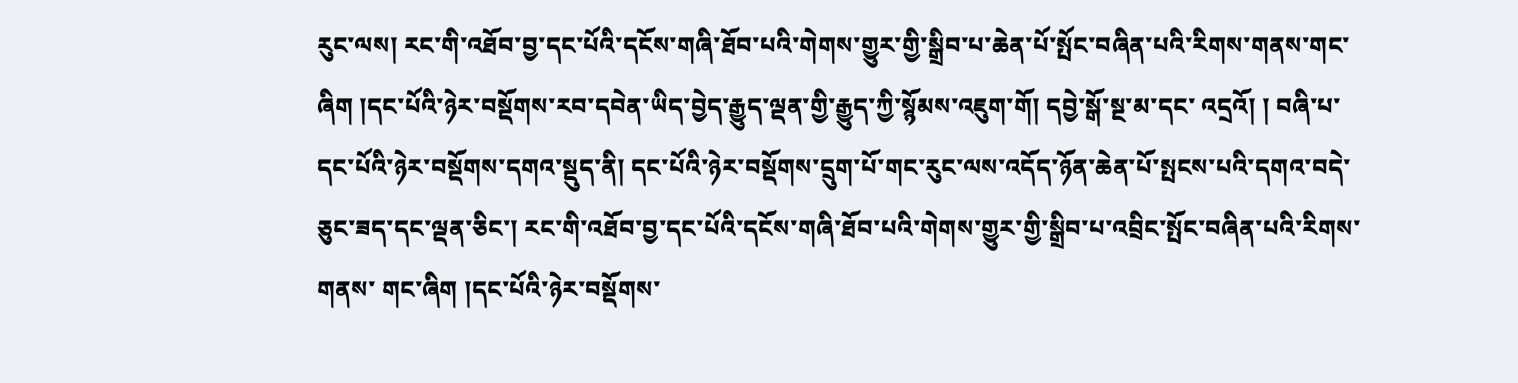རུང་ལས། རང་གི་འཐོབ་བྱ་དང་པོའི་དངོས་གཞི་ཐོབ་པའི་གེགས་གྱུར་གྱི་སྒྲིབ་པ་ཆེན་པོ་སྤོང་བཞིན་པའི་རིགས་གནས་གང་ཞིག །དང་པོའི་ཉེར་བསྡོགས་རབ་དབེན་ཡིད་བྱེད་རྒྱུད་ལྡན་གྱི་རྒྱུད་ཀྱི་སྙོམས་འཇུག་གོ། དབྱེ་སྒོ་སྔ་མ་དང་ འདྲའོ། ། བཞི་པ་དང་པོའི་ཉེར་བསྡོགས་དགའ་སྡུད་ནི། དང་པོའི་ཉེར་བསྡོགས་དྲུག་པོ་གང་རུང་ལས་འདོད་ཉོན་ཆེན་པོ་སྤངས་པའི་དགའ་བདེ་ཅུང་ཟད་དང་ལྡན་ཅིང་། རང་གི་འཐོབ་བྱ་དང་པོའི་དངོས་གཞི་ཐོབ་པའི་གེགས་གྱུར་གྱི་སྒྲིབ་པ་འབྲིང་སྤོང་བཞིན་པའི་རིགས་གནས་ གང་ཞིག །དང་པོའི་ཉེར་བསྡོགས་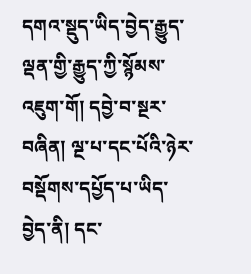དགའ་སྡུད་ཡིད་བྱེད་རྒྱུད་ལྡན་གྱི་རྒྱུད་ཀྱི་སྙོམས་འཇུག་གོ། དབྱེ་བ་སྔར་བཞིན། ལྔ་པ་དང་པོའི་ཉེར་བསྡོགས་དཔྱོད་པ་ཡིད་བྱེད་ནི། དང་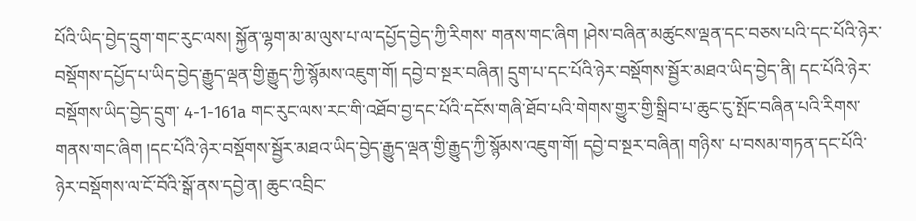པོའི་ཡིད་བྱེད་དྲུག་གང་རུང་ལས། སྐྱོན་ལྷག་མ་མ་ལུས་པ་ལ་དཔྱོད་བྱེད་ཀྱི་རིགས་ གནས་གང་ཞིག །ཤེས་བཞིན་མཚུངས་ལྡན་དང་བཅས་པའི་དང་པོའི་ཉེར་བསྡོགས་དཔྱོད་པ་ཡིད་བྱེད་རྒྱུད་ལྡན་གྱི་རྒྱུད་ཀྱི་སྙོམས་འཇུག་གོ། དབྱེ་བ་སྔར་བཞིན། དྲུག་པ་དང་པོའི་ཉེར་བསྡོགས་སྦྱོར་མཐའ་ཡིད་བྱེད་ནི། དང་པོའི་ཉེར་བསྡོགས་ཡིད་བྱེད་དྲུག་ 4-1-161a གང་རུང་ལས་རང་གི་འཐོབ་བྱ་དང་པོའི་དངོས་གཞི་ཐོབ་པའི་གེགས་གྱུར་གྱི་སྒྲིབ་པ་ཆུང་ངུ་སྤོང་བཞིན་པའི་རིགས་གནས་གང་ཞིག །དང་པོའི་ཉེར་བསྡོགས་སྦྱོར་མཐའ་ཡིད་བྱེད་རྒྱུད་ལྡན་གྱི་རྒྱུད་ཀྱི་སྙོམས་འཇུག་གོ། དབྱེ་བ་སྔར་བཞིན། གཉིས་ པ་བསམ་གཏན་དང་པོའི་ཉེར་བསྡོགས་ལ་ངོ་བོའི་སྒོ་ནས་དབྱེ་ན། ཆུང་འབྲིང་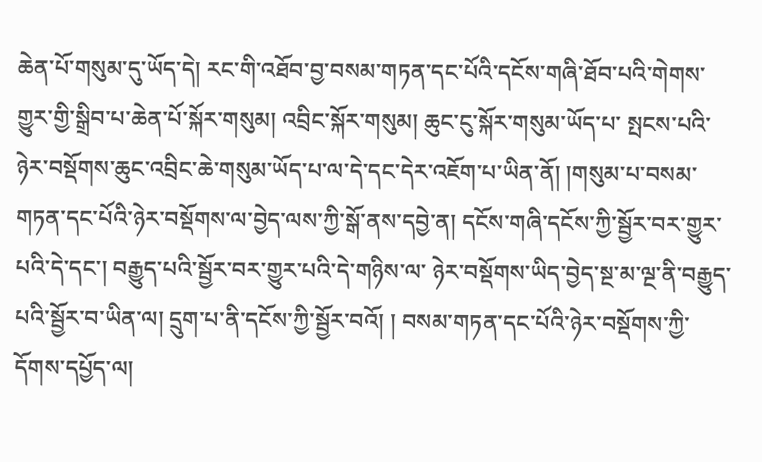ཆེན་པོ་གསུམ་དུ་ཡོད་དེ། རང་གི་འཐོབ་བྱ་བསམ་གཏན་དང་པོའི་དངོས་གཞི་ཐོབ་པའི་གེགས་གྱུར་གྱི་སྒྲིབ་པ་ཆེན་པོ་སྐོར་གསུམ། འབྲིང་སྐོར་གསུམ། ཆུང་ངུ་སྐོར་གསུམ་ཡོད་པ་ སྤངས་པའི་ཉེར་བསྡོགས་ཆུང་འབྲིང་ཆེ་གསུམ་ཡོད་པ་ལ་དེ་དང་དེར་འཇོག་པ་ཡིན་ནོ། །གསུམ་པ་བསམ་གཏན་དང་པོའི་ཉེར་བསྡོགས་ལ་བྱེད་ལས་ཀྱི་སྒོ་ནས་དབྱེ་ན། དངོས་གཞི་དངོས་ཀྱི་སྦྱོར་བར་གྱུར་པའི་དེ་དང་། བརྒྱུད་པའི་སྦྱོར་བར་གྱུར་པའི་དེ་གཉིས་ལ་ ཉེར་བསྡོགས་ཡིད་བྱེད་སྔ་མ་ལྔ་ནི་བརྒྱུད་པའི་སྦྱོར་བ་ཡིན་ལ། དྲུག་པ་ནི་དངོས་ཀྱི་སྦྱོར་བའོ། ། བསམ་གཏན་དང་པོའི་ཉེར་བསྡོགས་ཀྱི་དོགས་དཔྱོད་ལ།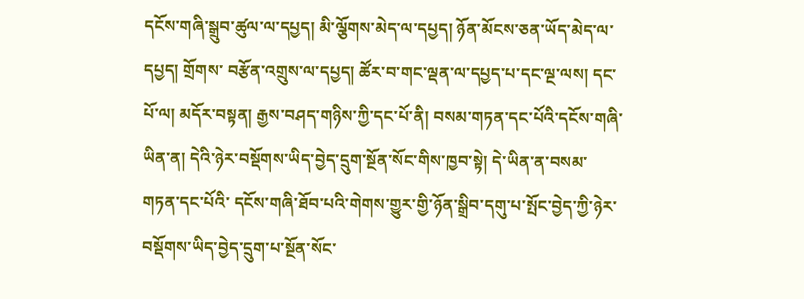དངོས་གཞི་སྒྲུབ་ཚུལ་ལ་དཔྱད། མི་ལྕོགས་མེད་ལ་དཔྱད། ཉོན་མོངས་ཅན་ཡོད་མེད་ལ་དཔྱད། གྲོགས་ བརྩོན་འགྲུས་ལ་དཔྱད། ཚོར་བ་གང་ལྡན་ལ་དཔྱད་པ་དང་ལྔ་ལས། དང་པོ་ལ། མདོར་བསྟན། རྒྱས་བཤད་གཉིས་ཀྱི་དང་པོ་ནི། བསམ་གཏན་དང་པོའི་དངོས་གཞི་ཡིན་ན། དེའི་ཉེར་བསྡོགས་ཡིད་བྱེད་དྲུག་སྔོན་སོང་གིས་ཁྱབ་སྟེ། དེ་ཡིན་ན་བསམ་གཏན་དང་པོའི་ དངོས་གཞི་ཐོབ་པའི་གེགས་གྱུར་གྱི་ཉོན་སྒྲིབ་དགུ་པ་སྤོང་བྱེད་ཀྱི་ཉེར་བསྡོགས་ཡིད་བྱེད་དྲུག་པ་སྔོན་སོང་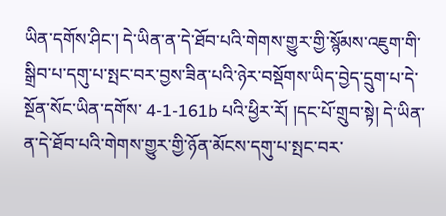ཡིན་དགོས་ཤིང་། དེ་ཡིན་ན་དེ་ཐོབ་པའི་གེགས་གྱུར་གྱི་སྙོམས་འཇུག་གི་སྒྲིབ་པ་དགུ་པ་སྤང་བར་བྱས་ཟིན་པའི་ཉེར་བསྡོགས་ཡིད་བྱེད་དྲུག་པ་དེ་སྔོན་སོང་ཡིན་དགོས་ 4-1-161b པའི་ཕྱིར་རོ། །དང་པོ་གྲུབ་སྟེ། དེ་ཡིན་ན་དེ་ཐོབ་པའི་གེགས་གྱུར་གྱི་ཉོན་མོངས་དགུ་པ་སྤང་བར་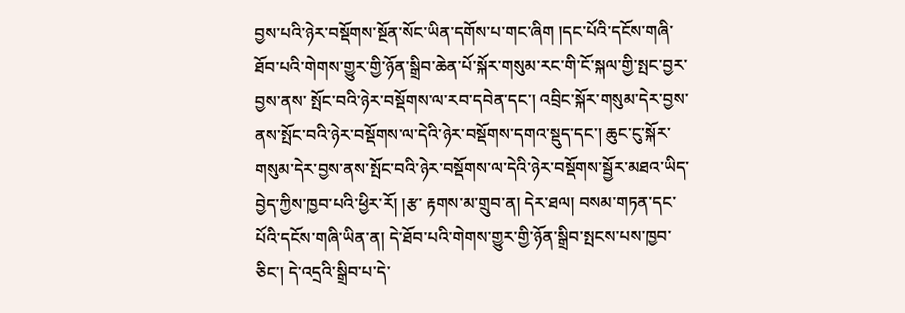བྱས་པའི་ཉེར་བསྡོགས་སྔོན་སོང་ཡིན་དགོས་པ་གང་ཞིག །དང་པོའི་དངོས་གཞི་ཐོབ་པའི་གེགས་གྱུར་གྱི་ཉོན་སྒྲིབ་ཆེན་པོ་སྐོར་གསུམ་རང་གི་ངོ་སྐལ་གྱི་སྤང་བྱར་བྱས་ནས་ སྤོང་བའི་ཉེར་བསྡོགས་ལ་རབ་དབེན་དང་། འབྲིང་སྐོར་གསུམ་དེར་བྱས་ནས་སྤོང་བའི་ཉེར་བསྡོགས་ལ་དེའི་ཉེར་བསྡོགས་དགའ་སྡུད་དང་། ཆུང་ངུ་སྐོར་གསུམ་དེར་བྱས་ནས་སྤོང་བའི་ཉེར་བསྡོགས་ལ་དེའི་ཉེར་བསྡོགས་སྦྱོར་མཐའ་ཡིད་བྱེད་ཀྱིས་ཁྱབ་པའི་ཕྱིར་རོ། །རྩ་ རྟགས་མ་གྲུབ་ན། དེར་ཐལ། བསམ་གཏན་དང་པོའི་དངོས་གཞི་ཡིན་ན། དེ་ཐོབ་པའི་གེགས་གྱུར་གྱི་ཉོན་སྒྲིབ་སྤངས་པས་ཁྱབ་ཅིང་། དེ་འདྲའི་སྒྲིབ་པ་དེ་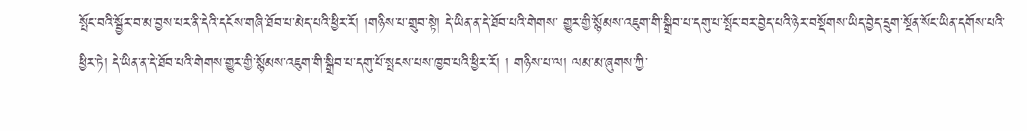སྤོང་བའི་སྦྱོར་བ་མ་བྱས་པར་ནི་དེའི་དངོས་གཞི་ཐོབ་པ་མེད་པའི་ཕྱིར་རོ། །གཉིས་པ་གྲུབ་སྟེ། དེ་ཡིན་ན་དེ་ཐོབ་པའི་གེགས་ གྱུར་གྱི་སྙོམས་འཇུག་གི་སྒྲིབ་པ་དགུ་པ་སྤོང་བར་བྱེད་པའི་ཉེར་བསྡོགས་ཡིད་བྱེད་དྲུག་སྔོན་སོང་ཡིན་དགོས་པའི་ཕྱིར་ཏེ། དེ་ཡིན་ན་དེ་ཐོབ་པའི་གེགས་གྱུར་གྱི་སྙོམས་འཇུག་གི་སྒྲིབ་པ་དགུ་པོ་སྤངས་པས་ཁྱབ་པའི་ཕྱིར་རོ། ། གཉིས་པ་ལ། ལམ་མ་ཞུགས་ཀྱི་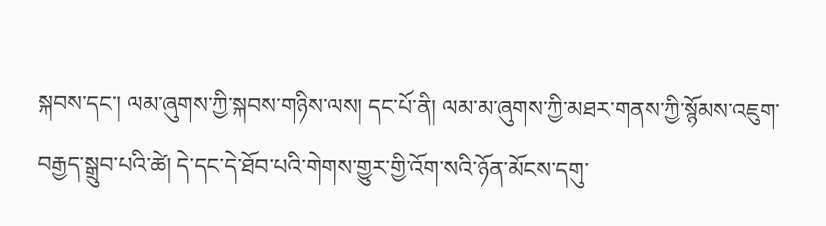སྐབས་དང་། ལམ་ཞུགས་ཀྱི་སྐབས་གཉིས་ལས། དང་པོ་ནི། ལམ་མ་ཞུགས་ཀྱི་མཐར་གནས་ཀྱི་སྙོམས་འཇུག་བརྒྱད་སྒྲུབ་པའི་ཚེ། དེ་དང་དེ་ཐོབ་པའི་གེགས་གྱུར་གྱི་འོག་སའི་ཉོན་མོངས་དགུ་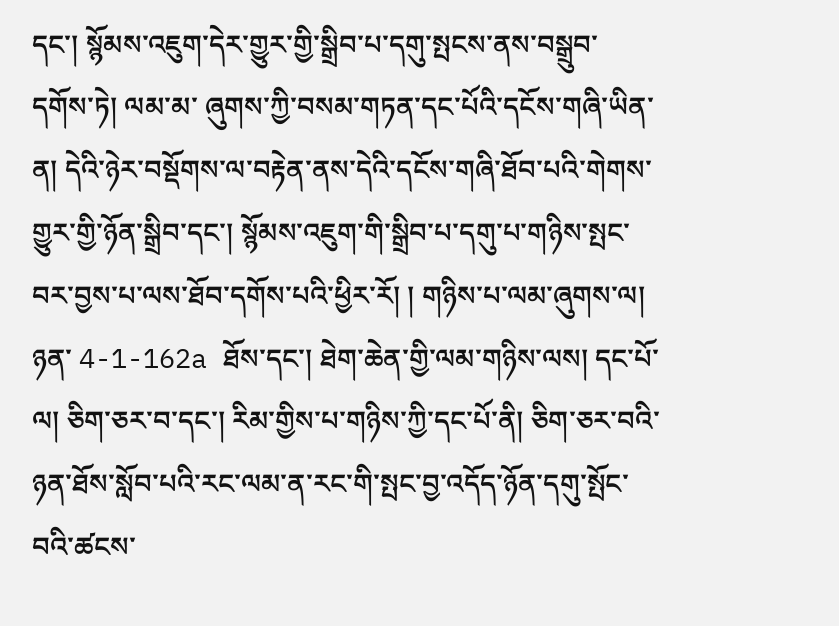དང་། སྙོམས་འཇུག་དེར་གྱུར་གྱི་སྒྲིབ་པ་དགུ་སྤངས་ནས་བསྒྲུབ་དགོས་ཏེ། ལམ་མ་ ཞུགས་ཀྱི་བསམ་གཏན་དང་པོའི་དངོས་གཞི་ཡིན་ན། དེའི་ཉེར་བསྡོགས་ལ་བརྟེན་ནས་དེའི་དངོས་གཞི་ཐོབ་པའི་གེགས་གྱུར་གྱི་ཉོན་སྒྲིབ་དང་། སྙོམས་འཇུག་གི་སྒྲིབ་པ་དགུ་པ་གཉིས་སྤང་བར་བྱས་པ་ལས་ཐོབ་དགོས་པའི་ཕྱིར་རོ། ། གཉིས་པ་ལམ་ཞུགས་ལ། ཉན་ 4-1-162a ཐོས་དང་། ཐེག་ཆེན་གྱི་ལམ་གཉིས་ལས། དང་པོ་ལ། ཅིག་ཅར་བ་དང་། རིམ་གྱིས་པ་གཉིས་ཀྱི་དང་པོ་ནི། ཅིག་ཅར་བའི་ཉན་ཐོས་སློབ་པའི་རང་ལམ་ན་རང་གི་སྤང་བྱ་འདོད་ཉོན་དགུ་སྤོང་བའི་ཚངས་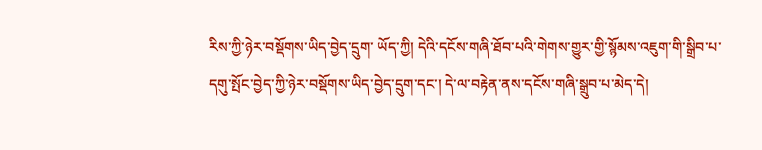རིས་ཀྱི་ཉེར་བསྡོགས་ཡིད་བྱེད་དྲུག་ ཡོད་ཀྱི། དེའི་དངོས་གཞི་ཐོབ་པའི་གེགས་གྱུར་གྱི་སྙོམས་འཇུག་གི་སྒྲིབ་པ་དགུ་སྤོང་བྱེད་ཀྱི་ཉེར་བསྡོགས་ཡིད་བྱེད་དྲུག་དང་། དེ་ལ་བརྟེན་ནས་དངོས་གཞི་སྒྲུབ་པ་མེད་དེ།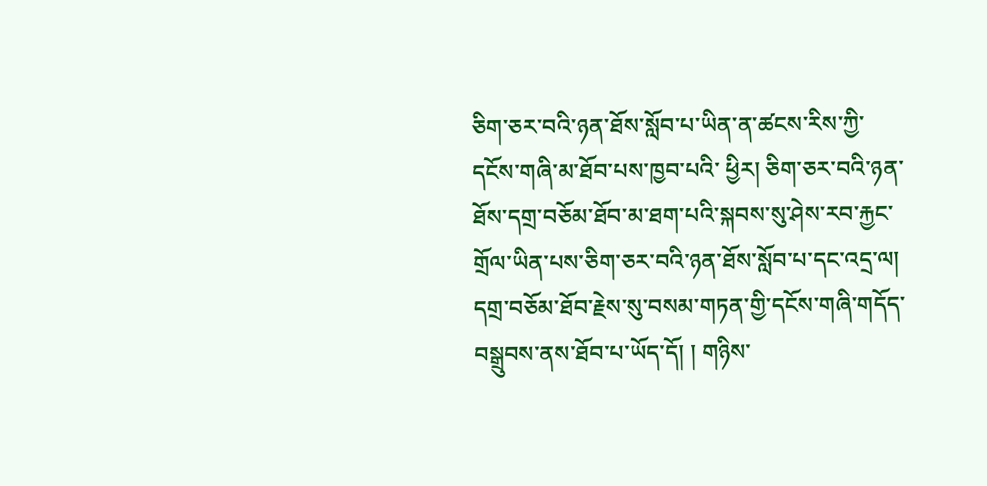ཅིག་ཅར་བའི་ཉན་ཐོས་སློབ་པ་ཡིན་ན་ཚངས་རིས་ཀྱི་དངོས་གཞི་མ་ཐོབ་པས་ཁྱབ་པའི་ ཕྱིར། ཅིག་ཅར་བའི་ཉན་ཐོས་དགྲ་བཅོམ་ཐོབ་མ་ཐག་པའི་སྐབས་སུ་ཤེས་རབ་རྐྱང་གྲོལ་ཡིན་པས་ཅིག་ཅར་བའི་ཉན་ཐོས་སློབ་པ་དང་འདྲ་ལ། དགྲ་བཅོམ་ཐོབ་རྗེས་སུ་བསམ་གཏན་གྱི་དངོས་གཞི་གདོད་བསྒྲུབས་ནས་ཐོབ་པ་ཡོད་དོ། ། གཉིས་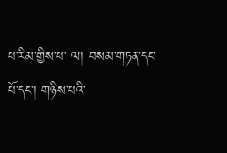པ་རིམ་གྱིས་པ་ ལ། བསམ་གཏན་དང་པོ་དང་། གཉིས་པའི་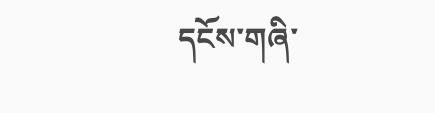དངོས་གཞི་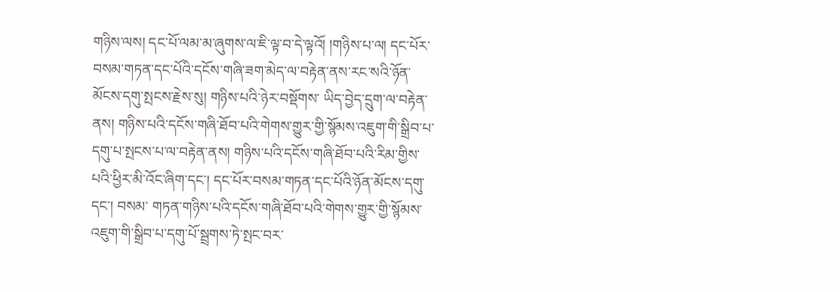གཉིས་ལས། དང་པོ་ལམ་མ་ཞུགས་ལ་ཇི་ལྟ་བ་དེ་ལྟའོ། །གཉིས་པ་ལ། དང་པོར་བསམ་གཏན་དང་པོའི་དངོས་གཞི་ཟག་མེད་ལ་བརྟེན་ནས་རང་སའི་ཉོན་མོངས་དགུ་སྤངས་རྗེས་སུ། གཉིས་པའི་ཉེར་བསྡོགས་ ཡིད་བྱེད་དྲུག་ལ་བརྟེན་ནས། གཉིས་པའི་དངོས་གཞི་ཐོབ་པའི་གེགས་གྱུར་གྱི་སྙོམས་འཇུག་གི་སྒྲིབ་པ་དགུ་པ་སྤངས་པ་ལ་བརྟེན་ནས། གཉིས་པའི་དངོས་གཞི་ཐོབ་པའི་རིམ་གྱིས་པའི་ཕྱིར་མི་འོང་ཞིག་དང་། དང་པོར་བསམ་གཏན་དང་པོའི་ཉོན་མོངས་དགུ་དང་། བསམ་ གཏན་གཉིས་པའི་དངོས་གཞི་ཐོབ་པའི་གེགས་གྱུར་གྱི་སྙོམས་འཇུག་གི་སྒྲིབ་པ་དགུ་པོ་སྦྲགས་ཏེ་སྤང་བར་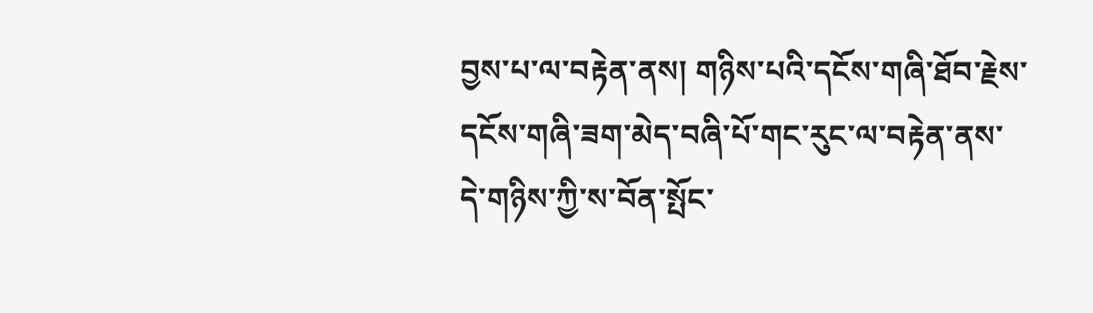བྱས་པ་ལ་བརྟེན་ནས། གཉིས་པའི་དངོས་གཞི་ཐོབ་རྗེས་དངོས་གཞི་ཟག་མེད་བཞི་པོ་གང་རུང་ལ་བརྟེན་ནས་དེ་གཉིས་ཀྱི་ས་བོན་སྤོང་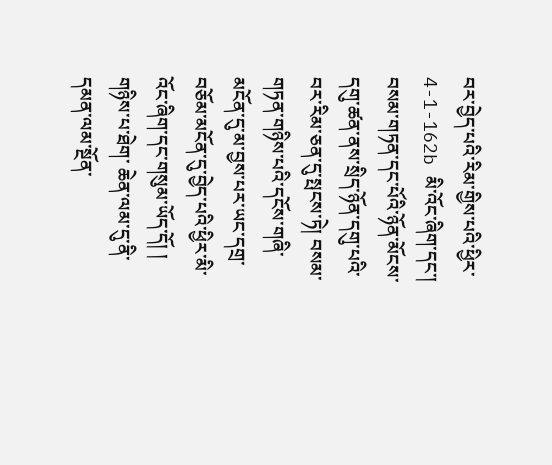བར་བྱེད་པའི་རིམ་གྱིས་པའི་ཕྱིར་ 4-1-162b མི་འོང་ཞིག་དང་། བསམ་གཏན་དང་པོའི་ཉོན་མོངས་དགུ་ཚན་ནས་སྲིད་ཉོན་དགུ་པའི་བར་རིམ་ཅན་དུ་སྤངས་ཏེ། བསམ་གཏན་གཉིས་པའི་དངོས་གཞི་མངོན་དུ་མ་བྱས་པར་ཡང་དགྲ་བཅོམ་མངོན་དུ་བྱེད་པའི་ཕྱིར་མི་འོང་ཞིག་དང་གསུམ་ཡོད་དོ། ། གཉིས་པ་ཐེག་ ཆེན་ལམ་དུ་ནི་དམན་ལམ་སྔོན་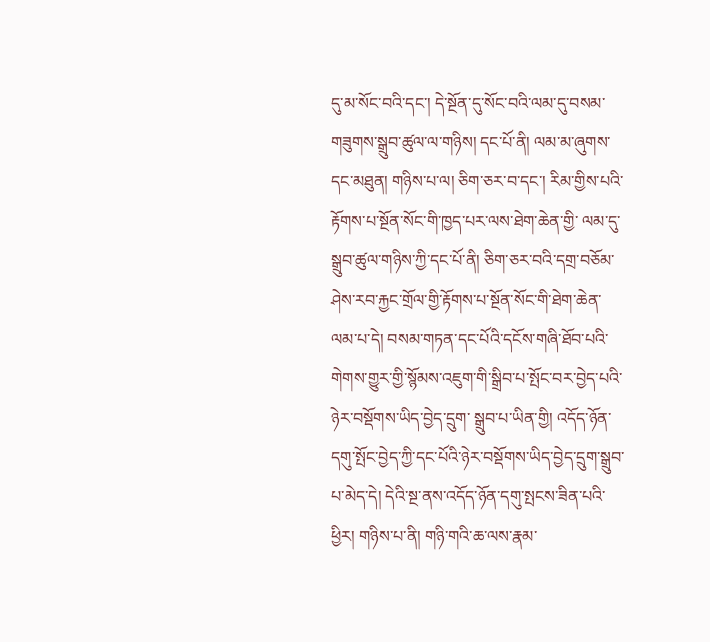དུ་མ་སོང་བའི་དང་། དེ་སྔོན་དུ་སོང་བའི་ལམ་དུ་བསམ་གཟུགས་སྒྲུབ་ཚུལ་ལ་གཉིས། དང་པོ་ནི། ལམ་མ་ཞུགས་དང་མཐུན། གཉིས་པ་ལ། ཅིག་ཅར་བ་དང་། རིམ་གྱིས་པའི་རྟོགས་པ་སྔོན་སོང་གི་ཁྱད་པར་ལས་ཐེག་ཆེན་གྱི་ ལམ་དུ་སྒྲུབ་ཚུལ་གཉིས་ཀྱི་དང་པོ་ནི། ཅིག་ཅར་བའི་དགྲ་བཅོམ་ཤེས་རབ་རྐྱང་གྲོལ་གྱི་རྟོགས་པ་སྔོན་སོང་གི་ཐེག་ཆེན་ལམ་པ་དེ། བསམ་གཏན་དང་པོའི་དངོས་གཞི་ཐོབ་པའི་གེགས་གྱུར་གྱི་སྙོམས་འཇུག་གི་སྒྲིབ་པ་སྤོང་བར་བྱེད་པའི་ཉེར་བསྡོགས་ཡིད་བྱེད་དྲུག་ སྒྲུབ་པ་ཡིན་གྱི། འདོད་ཉོན་དགུ་སྤོང་བྱེད་ཀྱི་དང་པོའི་ཉེར་བསྡོགས་ཡིད་བྱེད་དྲུག་སྒྲུབ་པ་མེད་དེ། དེའི་སྔ་ནས་འདོད་ཉོན་དགུ་སྤངས་ཟིན་པའི་ཕྱིར། གཉིས་པ་ནི། གཉི་གའི་ཆ་ལས་རྣམ་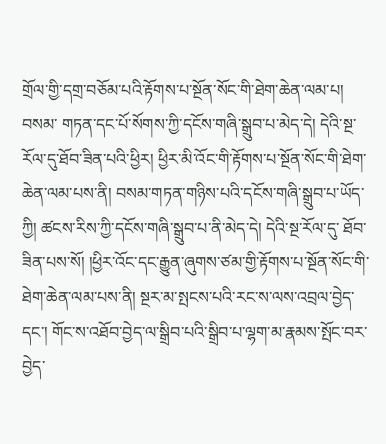གྲོལ་གྱི་དགྲ་བཅོམ་པའི་རྟོགས་པ་སྔོན་སོང་གི་ཐེག་ཆེན་ལམ་པ། བསམ་ གཏན་དང་པོ་སོགས་ཀྱི་དངོས་གཞི་སྒྲུབ་པ་མེད་དེ། དེའི་སྔ་རོལ་དུ་ཐོབ་ཟིན་པའི་ཕྱིར། ཕྱིར་མི་འོང་གི་རྟོགས་པ་སྔོན་སོང་གི་ཐེག་ཆེན་ལམ་པས་ནི། བསམ་གཏན་གཉིས་པའི་དངོས་གཞི་སྒྲུབ་པ་ཡོད་ཀྱི། ཚངས་རིས་ཀྱི་དངོས་གཞི་སྒྲུབ་པ་ནི་མེད་དེ། དེའི་སྔ་རོལ་དུ་ ཐོབ་ཟིན་པས་སོ། །ཕྱིར་འོང་དང་རྒྱུན་ཞུགས་ཙམ་གྱི་རྟོགས་པ་སྔོན་སོང་གི་ཐེག་ཆེན་ལམ་པས་ནི། སྔར་མ་སྤངས་པའི་རང་ས་ལས་འབྲལ་བྱེད་དང་། གོང་ས་འཐོབ་བྱེད་ལ་སྒྲིབ་པའི་སྒྲིབ་པ་ལྷག་མ་རྣམས་སྤོང་བར་བྱེད་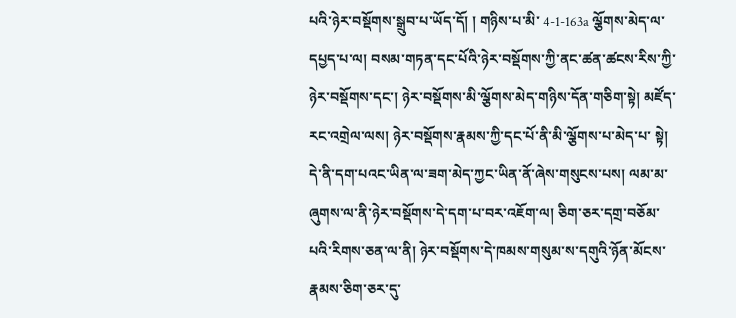པའི་ཉེར་བསྡོགས་སྒྲུབ་པ་ཡོད་དོ། ། གཉིས་པ་མི་ 4-1-163a ལྕོགས་མེད་ལ་དཔྱད་པ་ལ། བསམ་གཏན་དང་པོའི་ཉེར་བསྡོགས་ཀྱི་ནང་ཚན་ཚངས་རིས་ཀྱི་ཉེར་བསྡོགས་དང་། ཉེར་བསྡོགས་མི་ལྕོགས་མེད་གཉིས་དོན་གཅིག་སྟེ། མཛོད་རང་འགྲེལ་ལས། ཉེར་བསྡོགས་རྣམས་ཀྱི་དང་པོ་ནི་མི་ལྕོགས་པ་མེད་པ་ སྟེ། དེ་ནི་དག་པའང་ཡིན་ལ་ཟག་མེད་ཀྱང་ཡིན་ནོ་ཞེས་གསུངས་པས། ལམ་མ་ཞུགས་ལ་ནི་ཉེར་བསྡོགས་དེ་དག་པ་བར་འཇོག་ལ། ཅིག་ཅར་དགྲ་བཅོམ་པའི་རིགས་ཅན་ལ་ནི། ཉེར་བསྡོགས་དེ་ཁམས་གསུམ་ས་དགུའི་ཉོན་མོངས་རྣམས་ཅིག་ཅར་དུ་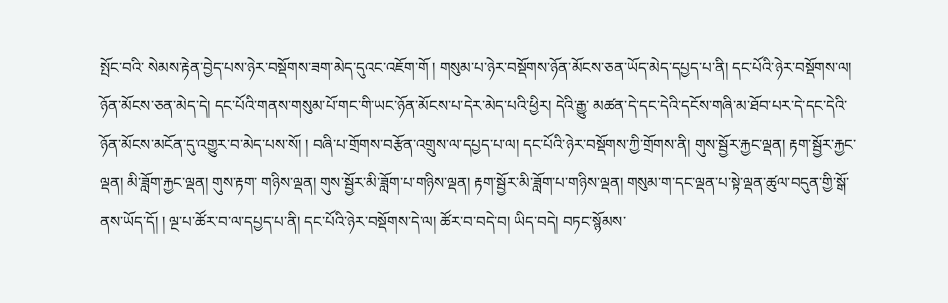སྤོང་བའི་ སེམས་རྟེན་བྱེད་པས་ཉེར་བསྡོགས་ཟག་མེད་དུའང་འཇོག་གོ ། གསུམ་པ་ཉེར་བསྡོགས་ཉོན་མོངས་ཅན་ཡོད་མེད་དཔྱད་པ་ནི། དང་པོའི་ཉེར་བསྡོགས་ལ། ཉོན་མོངས་ཅན་མེད་དེ། དང་པོའི་གནས་གསུམ་པོ་གང་གི་ཡང་ཉོན་མོངས་པ་དེར་མེད་པའི་ཕྱིར། དེའི་རྒྱུ་ མཚན་དེ་དང་དེའི་དངོས་གཞི་མ་ཐོབ་པར་དེ་དང་དེའི་ཉོན་མོངས་མངོན་དུ་འགྱུར་བ་མེད་པས་སོ། ། བཞི་པ་གྲོགས་བརྩོན་འགྲུས་ལ་དཔྱད་པ་ལ། དང་པོའི་ཉེར་བསྡོགས་ཀྱི་གྲོགས་ནི། གུས་སྦྱོར་རྐྱང་ལྡན། རྟག་སྦྱོར་རྐྱང་ལྡན། མི་ཟློག་རྐྱང་ལྡན། གུས་རྟག་ གཉིས་ལྡན། གུས་སྦྱོར་མི་ཟློག་པ་གཉིས་ལྡན། རྟག་སྦྱོར་མི་ཟློག་པ་གཉིས་ལྡན། གསུམ་ག་དང་ལྡན་པ་སྟེ་ལྡན་ཚུལ་བདུན་གྱི་སྒོ་ནས་ཡོད་དོ། ། ལྔ་པ་ཚོར་བ་ལ་དཔྱད་པ་ནི། དང་པོའི་ཉེར་བསྡོགས་དེ་ལ། ཚོར་བ་བདེ་བ། ཡིད་བདེ། བཏང་སྙོམས་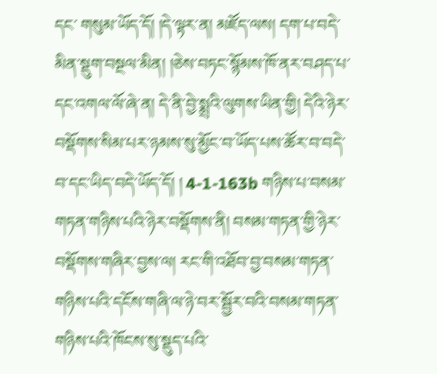དང་ གསུམ་ཡོད་དོ། །དེ་ལྟར་ན། མཛོད་ལས། དག་པ་བདེ་མིན་སྡུག་བསྔལ་མིན། །ཅེས་བཏང་སྙོམས་ཁོ་ནར་བཤད་པ་དང་འགལ་ལོ་ཞེ་ན། དེ་ནི་བྱེ་སྨྲའི་ལུགས་ཡིན་གྱི། དེའི་ཉེར་བསྡོགས་སིམ་པར་ཉམས་སུ་མྱོང་བ་ཡོད་པས་ཚོར་བ་བདེ་བ་དང་ཡིད་བདེ་ཡོད་དོ། ། 4-1-163b གཉིས་པ་བསམ་གཏན་གཉིས་པའི་ཉེར་བསྡོགས་ནི། བསམ་གཏན་གྱི་ཉེར་བསྡོགས་གཞིར་བྱས་ལ། རང་གི་འཐོབ་བྱ་བསམ་གཏན་གཉིས་པའི་དངོས་གཞི་ལ་ཉེ་བར་སྦྱོར་བའི་བསམ་གཏན་གཉིས་པའི་ཁོངས་སུ་སྡུད་པའི་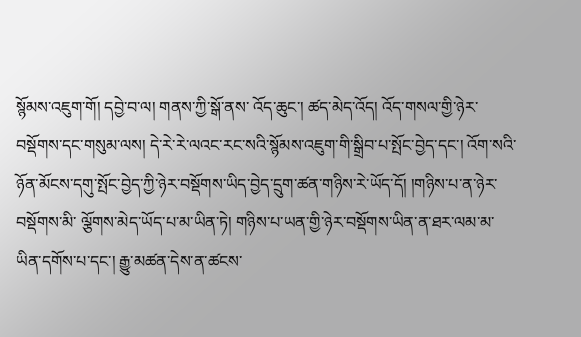སྙོམས་འཇུག་གོ། དབྱེ་བ་ལ། གནས་ཀྱི་སྒོ་ནས་ འོད་ཆུང་། ཚད་མེད་འོད། འོད་གསལ་གྱི་ཉེར་བསྡོགས་དང་གསུམ་ལས། དེ་རེ་རེ་ལའང་རང་སའི་སྙོམས་འཇུག་གི་སྒྲིབ་པ་སྤོང་བྱེད་དང་། འོག་སའི་ཉོན་མོངས་དགུ་སྤོང་བྱེད་ཀྱི་ཉེར་བསྡོགས་ཡིད་བྱེད་དྲུག་ཚན་གཉིས་རེ་ཡོད་དོ། །གཉིས་པ་ན་ཉེར་བསྡོགས་མི་ ལྕོགས་མེད་ཡོད་པ་མ་ཡིན་ཏེ། གཉིས་པ་ཡན་གྱི་ཉེར་བསྡོགས་ཡིན་ན་ཐར་ལམ་མ་ཡིན་དགོས་པ་དང་། རྒྱུ་མཚན་དེས་ན་ཚངས་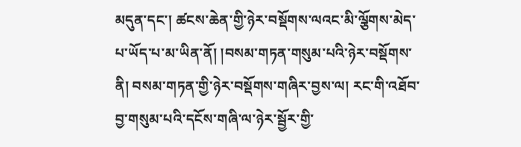མདུན་དང་། ཚངས་ཆེན་གྱི་ཉེར་བསྡོགས་ལའང་མི་ལྕོགས་མེད་པ་ཡོད་པ་མ་ཡིན་ནོ། །བསམ་གཏན་གསུམ་པའི་ཉེར་བསྡོགས་ནི། བསམ་གཏན་གྱི་ཉེར་བསྡོགས་གཞིར་བྱས་ལ། རང་གི་འཐོབ་བྱ་གསུམ་པའི་དངོས་གཞི་ལ་ཉེར་སྦྱོར་གྱི་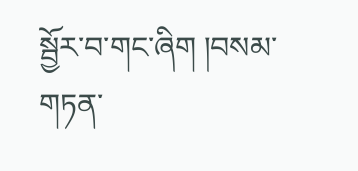སྦྱོར་བ་གང་ཞིག །བསམ་གཏན་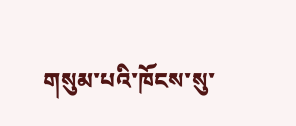གསུམ་པའི་ཁོངས་སུ་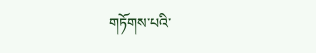གཏོགས་པའི་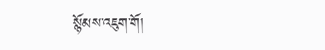སྙོམས་འཇུག་གོ།